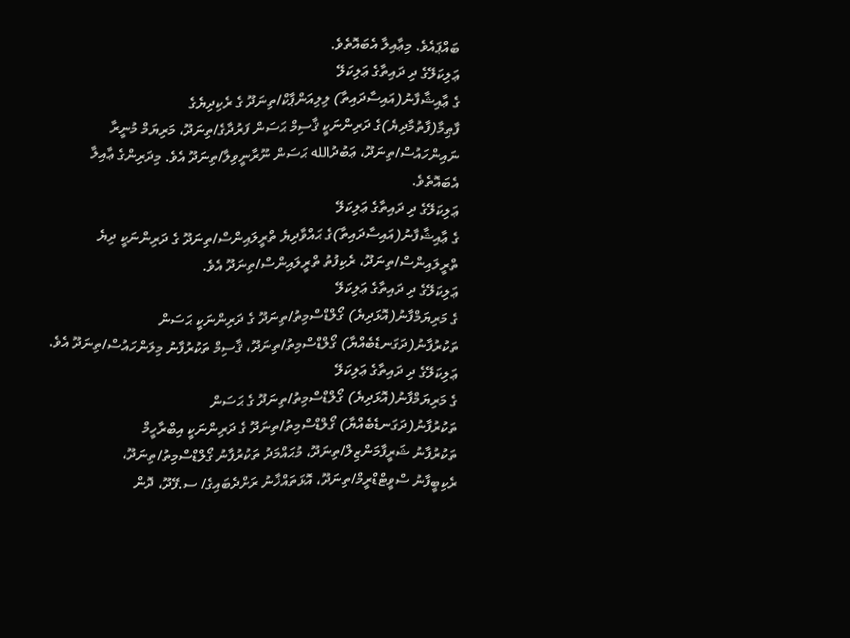ބައްޕައެވެ. މިޢާއިލާ އެބައޮތެވެ.
ޢަލިކަލޭގެ ދި ދައިތާގެ ޢަލިކަލޭ
ގެ ޢާއިޝާފާނު(އައިސާދައިތާ) ލިލިއަންޕާކް/ތިނަދޫ ގެ ރެކިދިޔެގެ
ފާޠިމާ(ފާތުމާދިޔެ)ގެ ދަރިންނަކީ ޤާސިމް ޙަސަން ފަރުދާގެ/ތިނަދޫ، މަރިޔަމް މުނީރާ
ނައިންހައުސް/ތިނަދޫ، ޢަބުދުالله ޙަސަން ނޫރާނީވިލާ/ތިނަދޫ އެވެ. މިދަރިންގެ ޢާއިލާ
އެބައޮތެވެ.
ޢަލިކަލޭގެ ދި ދައިތާގެ ޢަލިކަލޭ
ގެ ޢާއިޝާފާނު(އައިސާދައިތާ)ގެ ޙައްވާދިޔެ ތްރީލައިންސް/ތިނަދޫ ގެ ދަރިންނަކީ ދިޔެ
ތްރީލައިންސް/ތިނަދޫ، ރެކިފުތު ތްރީލައިންސް/ތިނަދޫ އެވެ.
ޢަލިކަލޭގެ ދި ދައިތާގެ ޢަލިކަލޭ
ގެ މަރިޔަމްފާނު(އޮޅަދިޔެ) ގޯލްޑްސްމިތު/ތިނަދޫ ގެ ދަރިންނަކީ ޙަސަން
ތަކުރުފާނު(ދަގަނޑެބެއްޔާ) ގޯލްޑްސްމިތު/ތިނަދޫ، ޤާސިމް ތަކުރުފާނު މިލަންހައުސް/ތިނަދޫ އެވެ.
ޢަލިކަލޭގެ ދި ދައިތާގެ ޢަލިކަލޭ
ގެ މަރިޔަމްފާނު(އޮޅަދިޔެ) ގޯލްޑްސްމިތު/ތިނަދޫ ގެ ޙަސަން
ތަކުރުފާނު(ދަގަނޑެބެއްޔާ) ގޯލްޑްސްމިތު/ތިނަދޫ ގެ ދަރިންނަކީ އިބްރާހީމް
ތަކުރުފާނު ޝަރީފާމަންޒިލް/ތިނަދޫ، މުޙައްމަދު ތަކުރުފާނު ގޯލްޑްސްމިތު/ތިނަދޫ،
ރެކިބީފާނު ސްވީޓްޑްރީމް/ތިނަދޫ، އޮޅަތައްޚާނު ރަށްދެބައިގެ/ ސ.ފޭދޫ، ދޮން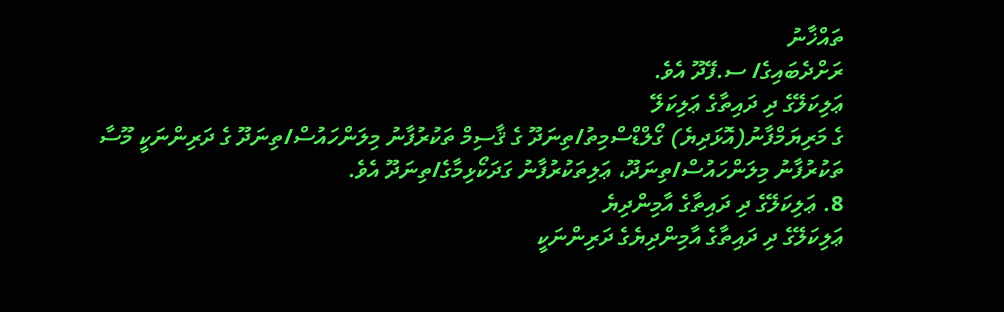ތައްޚާނު
ރަށްދެބައިގެ/ ސ.ފޭދޫ އެވެ.
ޢަލިކަލޭގެ ދި ދައިތާގެ ޢަލިކަލޭ
ގެ މަރިޔަމްފާނު(އޮޅަދިޔެ) ގޯލްޑްސްމިތު/ތިނަދޫ ގެ ޤާސިމް ތަކުރުފާނު މިލަންހައުސް/ތިނަދޫ ގެ ދަރިންނަކީ މޫސާ
ތަކުރުފާނު މިލަންހައުސް/ތިނަދޫ، ޢަލިތަކުރުފާނު ގަދަކޯޅިމާގެ/ތިނަދޫ އެވެ.
8. ޢަލިކަލޭގެ ދި ދައިތާގެ އާމިންދިޔެ
ޢަލިކަލޭގެ ދި ދައިތާގެ އާމިންދިޔެގެ ދަރިންނަކީ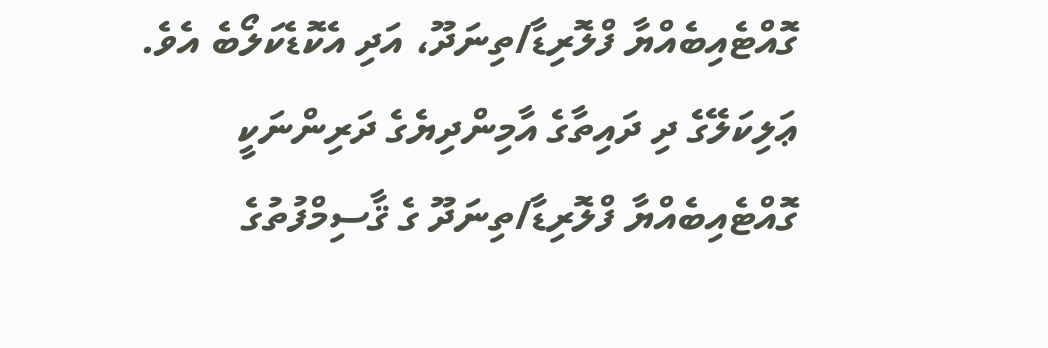ގޮއްޓެއިބެއްޔާ ފްލޮރިޑާ/ތިނަދޫ، އަދި އެކޮޑެކަލޯބެ އެވެ.
ޢަލިކަލޭގެ ދި ދައިތާގެ އާމިންދިޔެގެ ދަރިންނަކީ
ގޮއްޓެއިބެއްޔާ ފްލޮރިޑާ/ތިނަދޫ ގެ ޤާސިމްފުތުގެ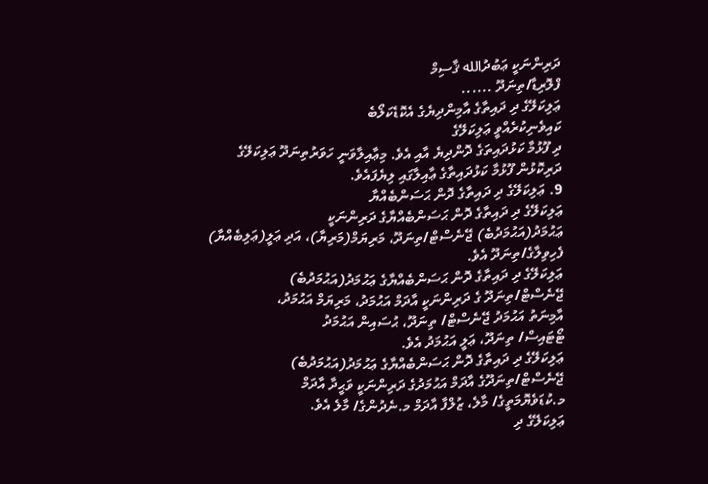ދަރިންނަކީ ޢަބުދުالله ޤާސިމް
ފްލޮރިޑާ/ތިނަދޫ ......
ޢަލިކަލޭގެ ދި ދައިތާގެ އާމިންދިޔެގެ އެކޮޑެކަލޯބެ
ކައިވެނިކުރެއްވީ ޢަލިކަލޭގެ
ދި ފޫޅުމާ ކަޅުދައިތަގެ ދޮންދިޔެ އާއި އެވެ. މިޢާއިލާވަނީ ހަވަރުތިނަދޫ ޢަލިކަލޭގެ
ދަރިކޮޅުން ފޫޅުމާ ކަޅުދައިތާގެ ޢާއިލާގައި ލިޔެފައެވެ.
9. ޢަލިކަލޭގެ ދި ދައިތާގެ ދޮން ޙަސަންބެއްޔާ
ޢަލިކަލޭގެ ދި ދައިތާގެ ދޮން ޙަސަންބެއްޔާގެ ދަރިންނަކީ
ޢަޙުމަދު(އަޙުމަދުބެ) ޖޭނެސްޓް/ތިނަދޫ، މަރިޔަމް(މަރިޔާ)، އަދި ޢަލީ(ޢަލިބެއްޔާ)
ފެހިވިލާގެ/ތިނަދޫ އެވެ.
ޢަލިކަލޭގެ ދި ދައިތާގެ ދޮން ޙަސަންބެއްޔާގެ ޢަޙުމަދު(އަޙުމަދުބެ)
ޖޭނެސްޓް/ތިނަދޫ ގެ ދަރިންނަކީ އާދަމް އަޙުމަދު، މަރިޔަމް އަޙުމަދު،
އާމިނަތު އަޙުމަދު ޖޭނެސްޓް/ ތިނަދޫ، ޙުސައިން އަޙުމަދު
ޓޯޓައިސް/ ތިނަދޫ، ޢަލީ އަޙުމަދު އެވެ.
ޢަލިކަލޭގެ ދި ދައިތާގެ ދޮން ޙަސަންބެއްޔާގެ ޢަޙުމަދު(އަޙުމަދުބެ)
ޖޭނެސްޓް/ތިނަދޫގެ އާދަމް އަޙުމަދުގެ ދަރިންނަކީ ވަޙީދާ އާދަމް
މ.ކުޑަވެޔޮމަތީގެ/ މާލެ، ޒުލްފާ އާދަމް މ.ނެދުންގެ/ މާލެ އެވެ.
ޢަލިކަލޭގެ ދި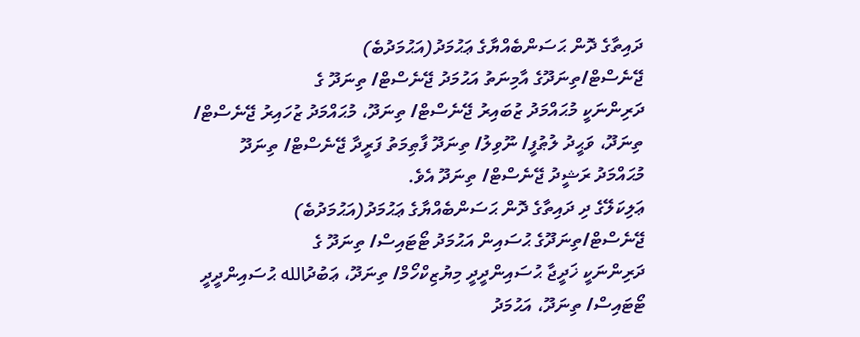ދައިތާގެ ދޮން ޙަސަންބެއްޔާގެ ޢަޙުމަދު(އަޙުމަދުބެ)
ޖޭނެސްޓް/ތިނަދޫގެ އާމިނަތު އަޙުމަދު ޖޭނެސްޓް/ ތިނަދޫ ގެ
ދަރިންނަކީ މުޙައްމަދު ޒުބައިރު ޖޭނެސްޓް/ ތިނަދޫ، މުޙައްމަދު ޒުހައިރު ޖޭނެސްޓް/
ތިނަދޫ، ވަޙީދު ލުޠުފީ/ ނޫވިލު/ ތިނަދޫ ފާޠިމަތު ފަރީދާ ޖޭނެސްޓް/ ތިނަދޫ
މުޙައްމަދު ރަޝީދު ޖޭނެސްޓް/ ތިނަދޫ އެވެ.
ޢަލިކަލޭގެ ދި ދައިތާގެ ދޮން ޙަސަންބެއްޔާގެ ޢަޙުމަދު(އަޙުމަދުބެ)
ޖޭނެސްޓް/ތިނަދޫގެ ޙުސައިން އަޙުމަދު ޓޯޓައިސް/ ތިނަދޫ ގެ
ދަރިންނަކީ ޚަދީޖާ ޙުސައިންދީދީ މިޔުޒިކްހޯމް/ ތިނަދޫ، ޢަބުދުالله ޙުސައިންދީދީ
ޓޯޓައިސް/ ތިނަދޫ، އަޙުމަދު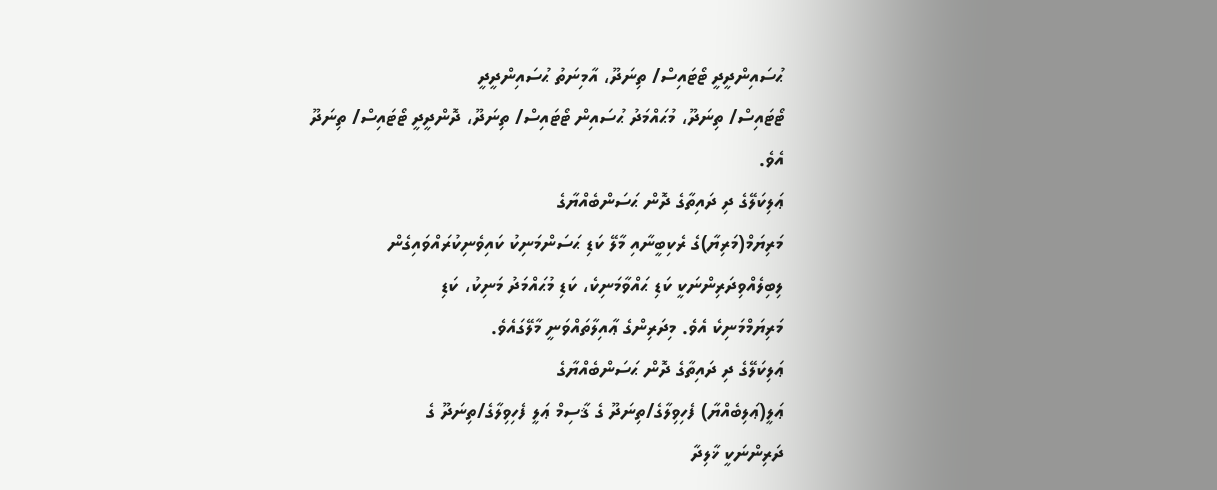ޙުސައިންދީދީ ޓޯޓައިސް/ ތިނަދޫ، އާމިނަތު ޙުސައިންދީދީ
ޓޯޓައިސް/ ތިނަދޫ، މުޙައްމަދު ޙުސައިން ޓޯޓައިސް/ ތިނަދޫ، ދޮންދީދީ ޓޯޓައިސް/ ތިނަދޫ
އެވެ.
ޢަލިކަލޭގެ ދި ދައިތާގެ ދޮން ޙަސަންބެއްޔާގެ
މަރިޔަމް(މަރިޔާ)ގެ ރެކިބީނާއި މާލޭ ކަޑި ޙަސަންމަނިކު ކައިވެނިކުރައްވައިގެން
ލިބިލެއްވިދަރިންނަކީ ކަޑި ޙައްވާމަނިކެ، ކަޑި މުޙައްމަދު މަނިކު، ކަޑި
މަރިޔަމްމަނިކެ އެވެ. މިދަރިންގެ ޢާއިލާތައްވަނީ މާލޭގައެވެ.
ޢަލިކަލޭގެ ދި ދައިތާގެ ދޮން ޙަސަންބެއްޔާގެ
ޢަލީ(ޢަލިބެއްޔާ) ފެހިވިލާގެ/ތިނަދޫ ގެ ޤާސިމް ޢަލީ ފެހިވިލާގެ/ތިނަދޫ ގެ
ދަރިންނަކީ ޚާލިދާ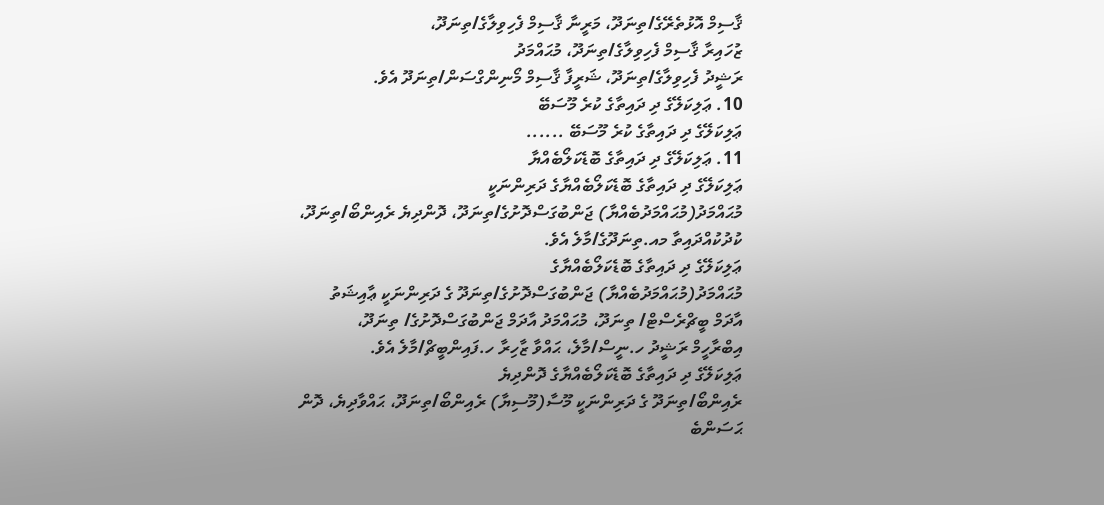ޤާސިމް އޮޅުތެރޭގެ/ތިނަދޫ، މަރީނާ ޤާސިމް ފެހިވިލާގެ/ތިނަދޫ،
ޒުހައިރާ ޤާސިމް ފެހިވިލާގެ/ތިނަދޫ، މުޙައްމަދު
ރަޝީދު ފެހިވިލާގެ/ތިނަދޫ، ޝަރީފާ ޤާސިމް މޯނިންގްސަން/ތިނަދޫ އެވެ.
10. ޢަލިކަލޭގެ ދި ދައިތާގެ ކުރެ މޫސަބޭ
ޢަލިކަލޭގެ ދި ދައިތާގެ ކުރެ މޫސަބޭ ......
11. ޢަލިކަލޭގެ ދި ދައިތާގެ ބޮޑެކަލޯބެއްޔާ
ޢަލިކަލޭގެ ދި ދައިތާގެ ބޮޑެކަލޯބެއްޔާގެ ދަރިންނަކީ
މުޙައްމަދު(މުޙައްމަދުބެއްޔާ) ޖަންބުގަސްދޮށުގެ/ތިނަދޫ، ދޮންދިޔެ ރެއިންބޯ/ތިނަދޫ،
ކުދުކުއްދައިތާ މއ.ތިނަދޫގެ/މާލެ އެވެ.
ޢަލިކަލޭގެ ދި ދައިތާގެ ބޮޑެކަލޯބެއްޔާގެ
މުޙައްމަދު(މުޙައްމަދުބެއްޔާ) ޖަންބުގަސްދޮށުގެ/ތިނަދޫ ގެ ދަރިންނަކީ ޢާއިޝަތު
އާދަމް ބީޗްރެސްޓް/ ތިނަދޫ، މުޙައްމަދު އާދަމް ޖަންބުގަސްދޮށުގެ/ ތިނަދޫ،
އިބްރާހީމް ރަޝީދު ހ.ނީސް/މާލެ، ޙައްވާ ޒާހިރާ ހ.ފައިންބީޗް/މާލެ އެވެ.
ޢަލިކަލޭގެ ދި ދައިތާގެ ބޮޑެކަލޯބެއްޔާގެ ދޮންދިޔެ
ރެއިންބޯ/ތިނަދޫ ގެ ދަރިންނަކީ މޫސާ(މޫސިޔާ) ރެއިންބޯ/ތިނަދޫ، ޙައްވާދިޔެ، ދޮން
ޙަސަންބެ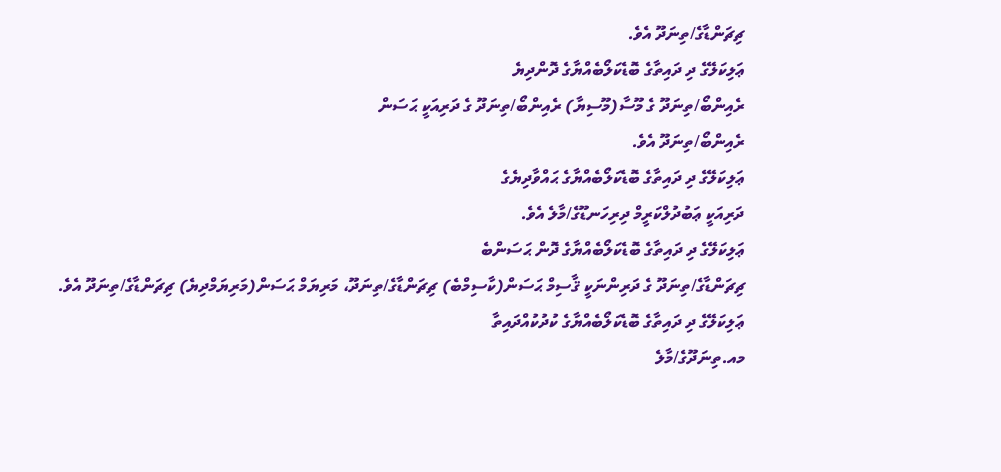ޗިޗަންޑާގެ/ތިނަދޫ އެވެ.
ޢަލިކަލޭގެ ދި ދައިތާގެ ބޮޑެކަލޯބެއްޔާގެ ދޮންދިޔެ
ރެއިންބޯ/ތިނަދޫ ގެ މޫސާ(މޫސިޔާ) ރެއިންބޯ/ތިނަދޫ ގެ ދަރިއަކީ ޙަސަން
ރެއިންބޯ/ތިނަދޫ އެވެ.
ޢަލިކަލޭގެ ދި ދައިތާގެ ބޮޑެކަލޯބެއްޔާގެ ޙައްވާދިޔެގެ
ދަރިއަކީ ޢަބުދުލްކަރީމް ދިރިހަނޑޫގެ/މާލެ އެވެ.
ޢަލިކަލޭގެ ދި ދައިތާގެ ބޮޑެކަލޯބެއްޔާގެ ދޮން ޙަސަންބެ
ޗިޗަންޑާގެ/ތިނަދޫ ގެ ދަރިންނަކީ ޤާސިމް ޙަސަން(ކާސިމްބެ) ޗިޗަންޑާގެ/ތިނަދޫ، މަރިޔަމް ޙަސަން(މަރިޔަމްދިޔެ) ޗިޗަންޑާގެ/ތިނަދޫ އެވެ.
ޢަލިކަލޭގެ ދި ދައިތާގެ ބޮޑެކަލޯބެއްޔާގެ ކުދުކުއްދައިތާ
މއ.ތިނަދޫގެ/މާލެ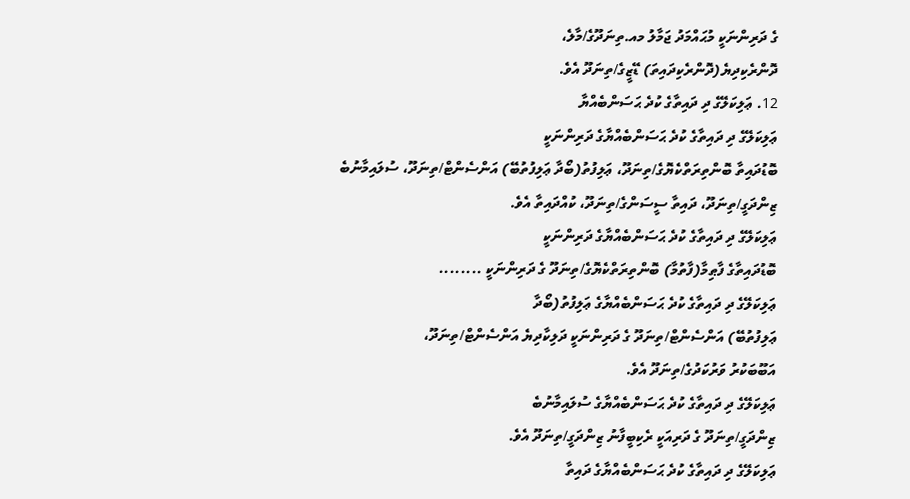ގެ ދަރިންނަކީ މުޙައްމަދު ޖަމާލު މއ.ތިނަދޫގެ/މާލެ،
ދޮންރެކިދިޔެ(ދޮންރެކިދައިތަ) ޑޭޒީގެ/ތިނަދޫ އެވެ.
12. ޢަލިކަލޭގެ ދި ދައިތާގެ ކުދެ ޙަސަންބެއްޔާ
ޢަލިކަލޭގެ ދި ދައިތާގެ ކުދެ ޙަސަންބެއްޔާގެ ދަރިންނަކީ
ބޮޑުދައިތާ ބޮންތިރަތްކެޔޮގެ/ތިނަދޫ، ޢަލިފުތު(ބޯދާ ޢަލިފުތުބޭ) އަންސެންޓް/ތިނަދޫ، ސުލައިމާނުބެ
ޒިންދަގީ/ތިނަދޫ، ދައިތާ ސީސަންގެ/ތިނަދޫ، ކުއްދައިތާ އެވެ.
ޢަލިކަލޭގެ ދި ދައިތާގެ ކުދެ ޙަސަންބެއްޔާގެ ދަރިންނަކީ
ބޮޑުދައިތާގެ ފާޠިމާ(ފާތުމާ) ބޮންތިރަތްކެޔޮގެ/ތިނަދޫ ގެ ދަރިންނަކީ ........
ޢަލިކަލޭގެ ދި ދައިތާގެ ކުދެ ޙަސަންބެއްޔާގެ ޢަލިފުތު(ބޯދާ
ޢަލިފުތުބޭ) އަންސެންޓް/ތިނަދޫ ގެ ދަރިންނަކީ ދަލިކާދިޔެ އަންސެންޓް/ތިނަދޫ،
އަބޫބަކުރު ވަރުކަދުގެ/ތިނަދޫ އެވެ.
ޢަލިކަލޭގެ ދި ދައިތާގެ ކުދެ ޙަސަންބެއްޔާގެ ސުލައިމާނުބެ
ޒިންދަގީ/ތިނަދޫ ގެ ދަރިއަކީ ރެކިބީފާނު ޒިންދަގީ/ތިނަދޫ އެވެ.
ޢަލިކަލޭގެ ދި ދައިތާގެ ކުދެ ޙަސަންބެއްޔާގެ ދައިތާ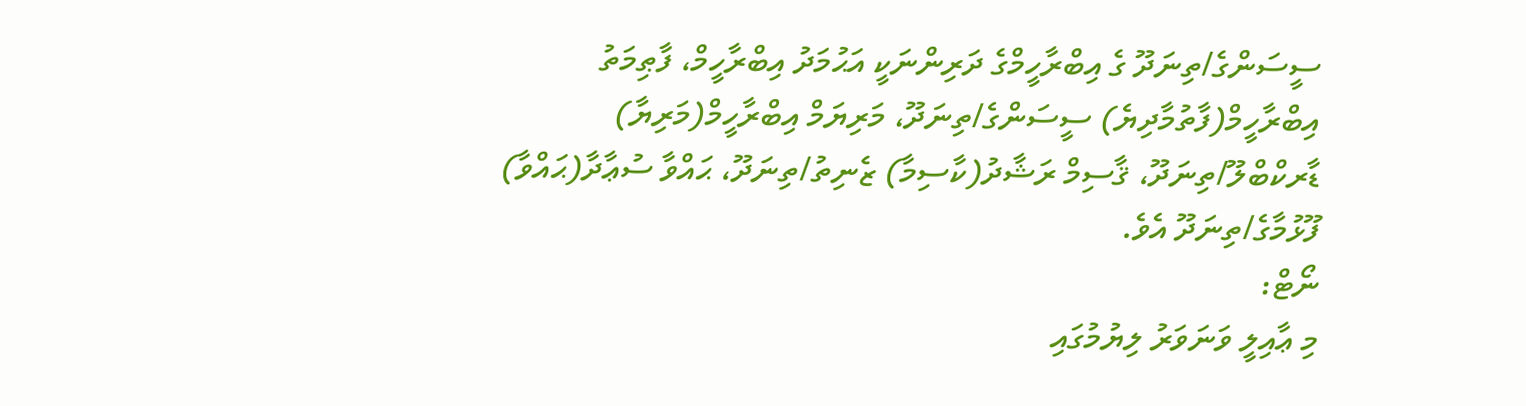ސީސަންގެ/ތިނަދޫ ގެ އިބްރާހީމްގެ ދަރިންނަކީ އަޙުމަދު އިބްރާހީމް، ފާޠިމަތު
އިބްރާހީމް(ފާތުމާދިޔެ) ސީސަންގެ/ތިނަދޫ، މަރިޔަމް އިބްރާހީމް(މަރިޔާ)
ޑާރކްބްލޫ/ތިނަދޫ، ޤާސިމް ރަޝާދު(ކާސިމާ) ޒެނިތު/ތިނަދޫ، ޙައްވާ ސުޢާދާ(ޙައްވާ)
ފޫޅުމާގެ/ތިނަދޫ އެވެ.
ނޯޓް:
މި ޢާއިލީ ވަނަވަރު ލިޔުމުގައި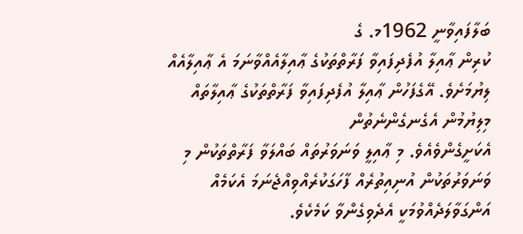ބަލާފައިވާނީ 1962މ. ގެ
ކުރިން ޢާއިލާ އުފެދިފައިވާ ފަރާތްތަކުގެ ޢާއިލާއެއްވާނަމަ އެ ޢާއިލާއެއް
ލިޔުމަށެވެ. އޭގެފަހުން ޢާއިލާ އުފެދިފައިވާ ފަރާތްތަކުގެ ޢާއިލާތައް މިލިޔުމުން އެގެނގެންނެތުން
އެކަށީގެންވެއެވެ. މި ޢާއިލީ ވަނަވަރުތައް ބައްލަވާ ފަރާތްތަކުން މި
ވަނަވަރުތަކުން އުނިއިތުރެއް ފާހަގަކުރެއްވިއްޖެނަމަ އެކަމެއް
އަންގަވާލަދެއްވުމަކީ އެދެވިގެންވާ ކަމެކެވެ.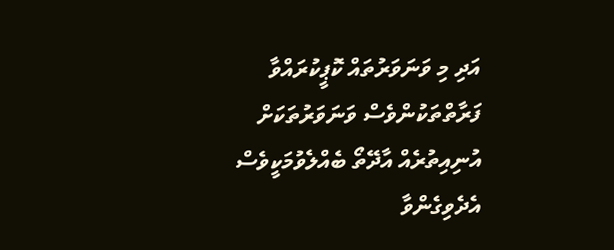އަދި މި ވަނަވަރުތައް ކޮޕީކުރައްވާ
ފަރާތްތަކުންވެސް ވަނަވަރުތަކަށް އުނިއިތުރެއް އާދޭތޯ ބެއްލެވުމަކީވެސް
އެދެވިގެންވާ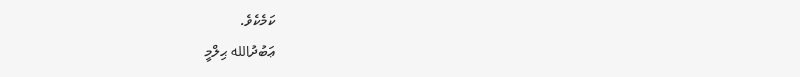ކަމެކެވެ.
ޢަބުދުالله ޙިލްމީ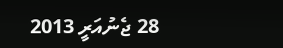28 ޖެނުއަރީ 2013